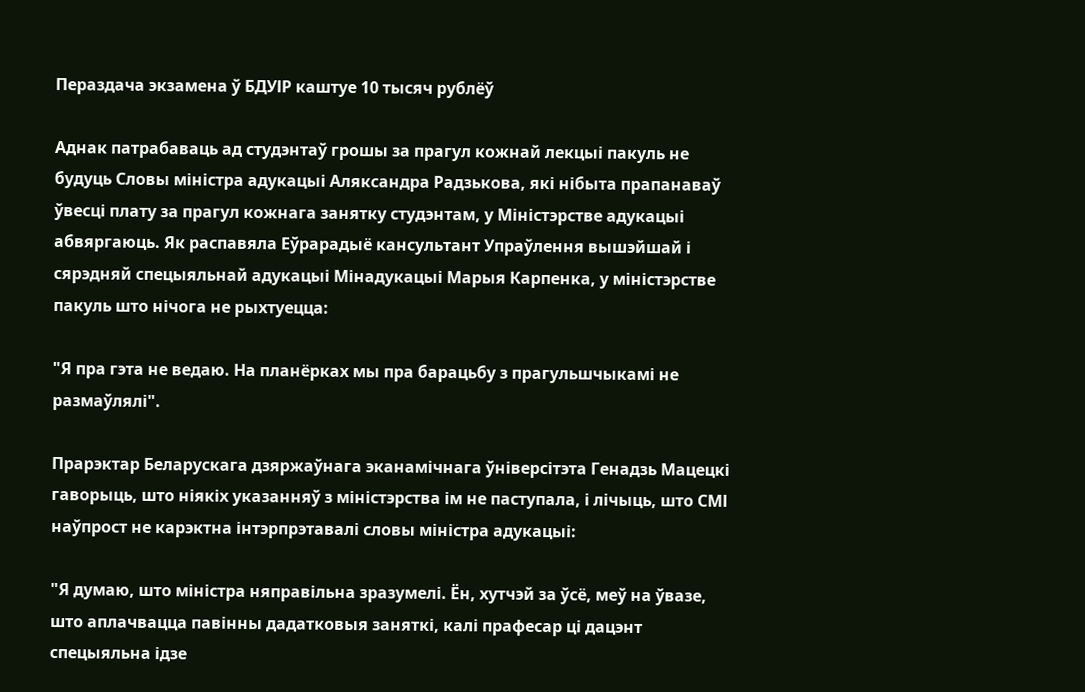Пераздача экзамена ў БДУІР каштуе 10 тысяч рублёў

Аднак патрабаваць ад студэнтаў грошы за прагул кожнай лекцыі пакуль не будуць Словы міністра адукацыі Аляксандра Радзькова, які нібыта прапанаваў ўвесці плату за прагул кожнага занятку студэнтам, у Міністэрстве адукацыі абвяргаюць. Як распавяла Еўрарадыё кансультант Упраўлення вышэйшай і сярэдняй спецыяльнай адукацыі Мінадукацыі Марыя Карпенка, у міністэрстве пакуль што нічога не рыхтуецца:

"Я пра гэта не ведаю. На планёрках мы пра барацьбу з прагульшчыкамі не размаўлялі".

Прарэктар Беларускага дзяржаўнага эканамічнага ўніверсітэта Генадзь Мацецкі гаворыць, што ніякіх указанняў з міністэрства ім не паступала, і лічыць, што СМІ наўпрост не карэктна інтэрпрэтавалі словы міністра адукацыі:

"Я думаю, што міністра няправільна зразумелі. Ён, хутчэй за ўсё, меў на ўвазе, што аплачвацца павінны дадатковыя заняткі, калі прафесар ці дацэнт спецыяльна ідзе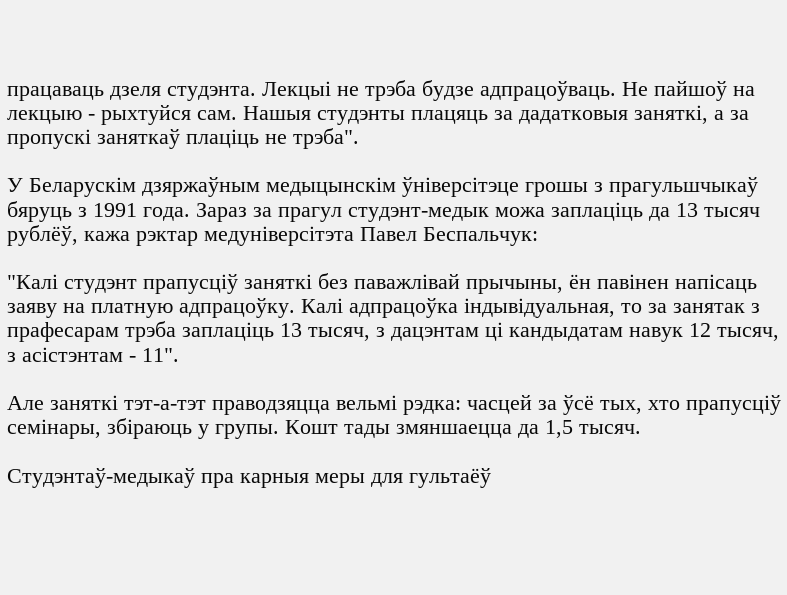працаваць дзеля студэнта. Лекцыі не трэба будзе адпрацоўваць. Не пайшоў на лекцыю - рыхтуйся сам. Нашыя студэнты плацяць за дадатковыя заняткі, а за пропускі заняткаў плаціць не трэба".

У Беларускім дзяржаўным медыцынскім ўніверсітэце грошы з прагульшчыкаў бяруць з 1991 года. Зараз за прагул студэнт-медык можа заплаціць да 13 тысяч рублёў, кажа рэктар медуніверсітэта Павел Беспальчук:

"Калі студэнт прапусціў заняткі без паважлівай прычыны, ён павінен напісаць заяву на платную адпрацоўку. Калі адпрацоўка індывідуальная, то за занятак з прафесарам трэба заплаціць 13 тысяч, з дацэнтам ці кандыдатам навук 12 тысяч, з асістэнтам - 11".

Але заняткі тэт-а-тэт праводзяцца вельмі рэдка: часцей за ўсё тых, хто прапусціў семінары, збіраюць у групы. Кошт тады змяншаецца да 1,5 тысяч.

Студэнтаў-медыкаў пра карныя меры для гультаёў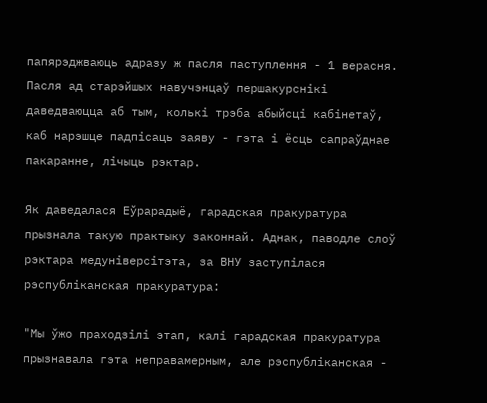папярэджваюць адразу ж пасля паступлення - 1 верасня. Пасля ад старэйшых навучэнцаў першакурснікі даведваюцца аб тым, колькі трэба абыйсці кабінетаў, каб нарэшце падпісаць заяву - гэта і ёсць сапраўднае пакаранне, лічыць рэктар.

Як даведалася Еўрарадыё, гарадская пракуратура прызнала такую практыку законнай. Аднак, паводле слоў рэктара медуніверсітэта, за ВНУ заступілася рэспубліканская пракуратура:

"Мы ўжо праходзілі этап, калі гарадская пракуратура прызнавала гэта неправамерным, але рэспубліканская -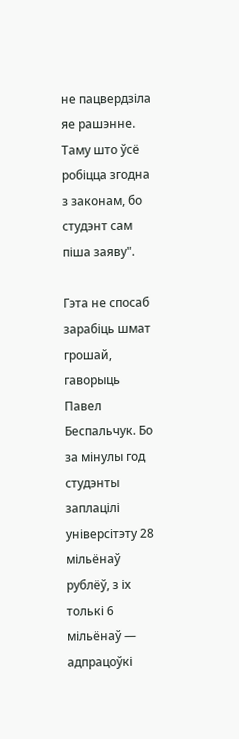не пацвердзіла яе рашэнне. Таму што ўсё робіцца згодна з законам, бо студэнт сам піша заяву".

Гэта не спосаб зарабіць шмат грошай, гаворыць Павел Беспальчук. Бо за мінулы год студэнты заплацілі універсітэту 28 мільёнаў рублёў, з іх толькі 6 мільёнаў — адпрацоўкі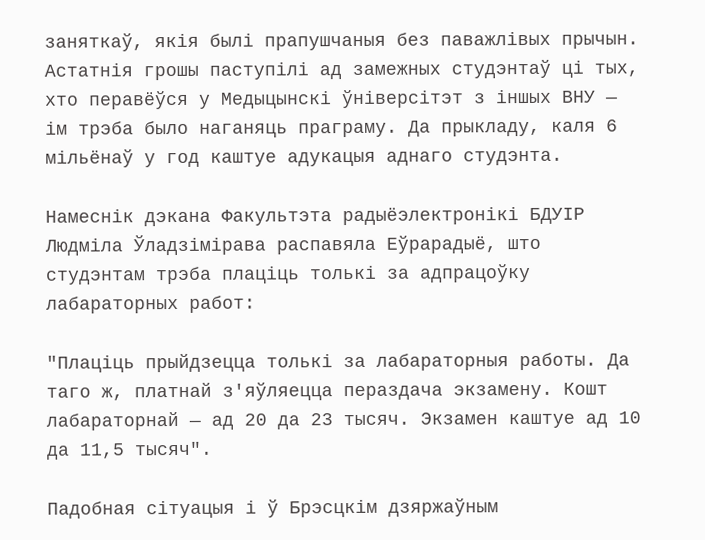заняткаў, якія былі прапушчаныя без паважлівых прычын. Астатнія грошы паступілі ад замежных студэнтаў ці тых, хто перавёўся у Медыцынскі ўніверсітэт з іншых ВНУ — ім трэба было наганяць праграму. Да прыкладу, каля 6 мільёнаў у год каштуе адукацыя аднаго студэнта.

Намеснік дэкана Факультэта радыёэлектронікі БДУІР Людміла Ўладзімірава распавяла Еўрарадыё, што студэнтам трэба плаціць толькі за адпрацоўку лабараторных работ:

"Плаціць прыйдзецца толькі за лабараторныя работы. Да таго ж, платнай з'яўляецца пераздача экзамену. Кошт лабараторнай — ад 20 да 23 тысяч. Экзамен каштуе ад 10 да 11,5 тысяч".

Падобная сітуацыя і ў Брэсцкім дзяржаўным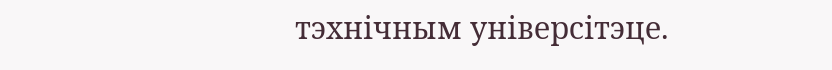тэхнічным універсітэце.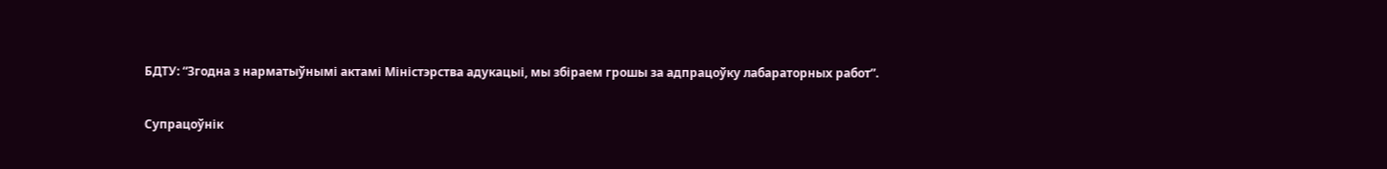БДТУ: “Згодна з нарматыўнымі актамі Міністэрства адукацыі, мы збіраем грошы за адпрацоўку лабараторных работ”.

Супрацоўнік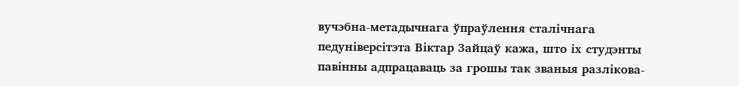вучэбна-метадычнага ўпраўлення сталічнага педуніверсітэта Віктар Зайцаў кажа, што іх студэнты павінны адпрацаваць за грошы так званыя разлікова-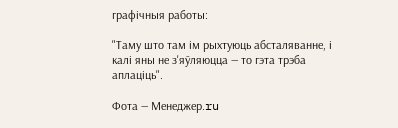графічныя работы:

"Таму што там ім рыхтуюць абсталяванне, і калі яны не з'яўляюцца — то гэта трэба аплаціць".

Фота — Менеджер.ru